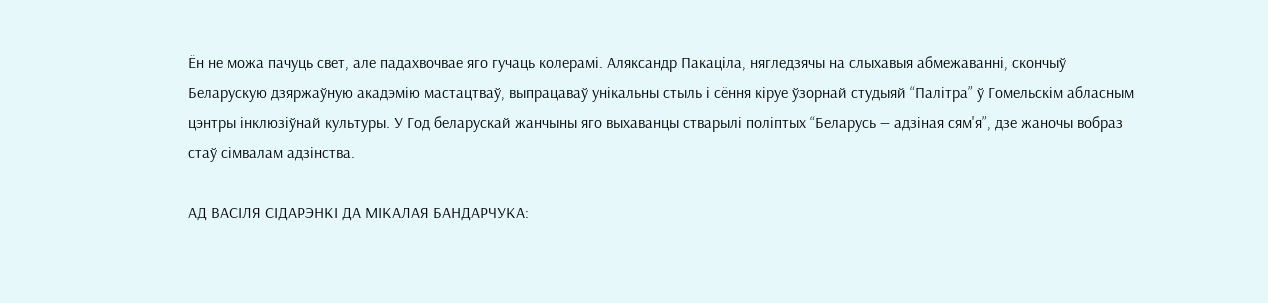Ён не можа пачуць свет, але падахвочвае яго гучаць колерамі. Аляксандр Пакаціла, нягледзячы на слыхавыя абмежаванні, скончыў Беларускую дзяржаўную акадэмію мастацтваў, выпрацаваў унікальны стыль і сёння кіруе ўзорнай студыяй “Палітра” ў Гомельскім абласным цэнтры інклюзіўнай культуры. У Год беларускай жанчыны яго выхаванцы стварылі поліптых “Беларусь — адзіная сям'я”, дзе жаночы вобраз стаў сімвалам адзінства.

АД ВАСІЛЯ СІДАРЭНКІ ДА МІКАЛАЯ БАНДАРЧУКА: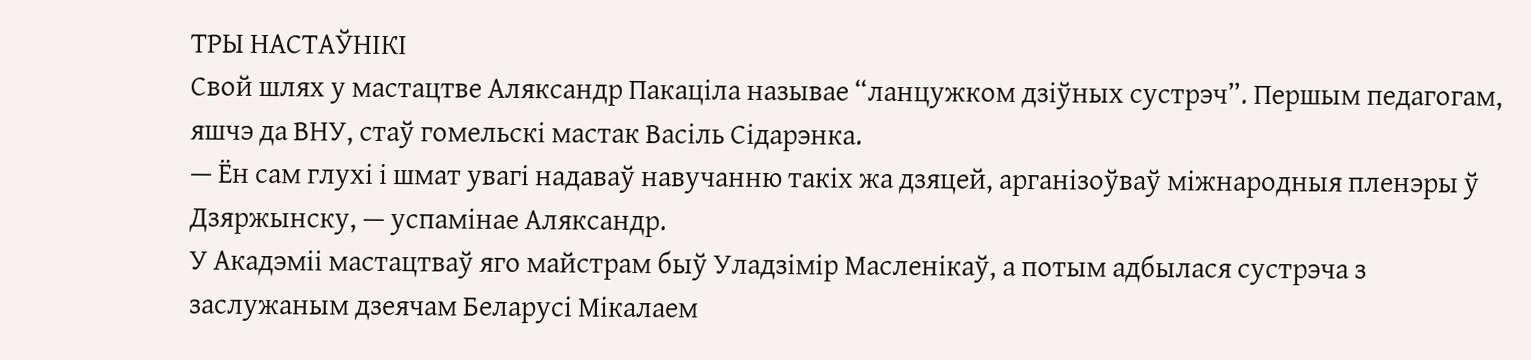ТРЫ НАСТАЎНІКІ
Свой шлях у мастацтве Аляксандр Пакаціла называе “ланцужком дзіўных сустрэч”. Першым педагогам, яшчэ да ВНУ, стаў гомельскі мастак Васіль Сідарэнка.
— Ён сам глухі і шмат увагі надаваў навучанню такіх жа дзяцей, арганізоўваў міжнародныя пленэры ў Дзяржынску, — успамінае Аляксандр.
У Акадэміі мастацтваў яго майстрам быў Уладзімір Масленікаў, а потым адбылася сустрэча з заслужаным дзеячам Беларусі Мікалаем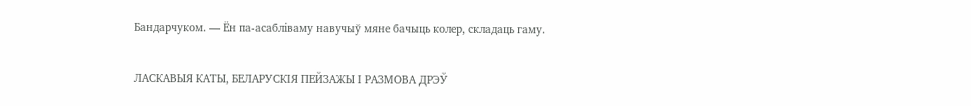Бандарчуком. — Ён па-асабліваму навучыў мяне бачыць колер, складаць гаму.

ЛАСКАВЫЯ КАТЫ, БЕЛАРУСКІЯ ПЕЙЗАЖЫ І РАЗМОВА ДРЭЎ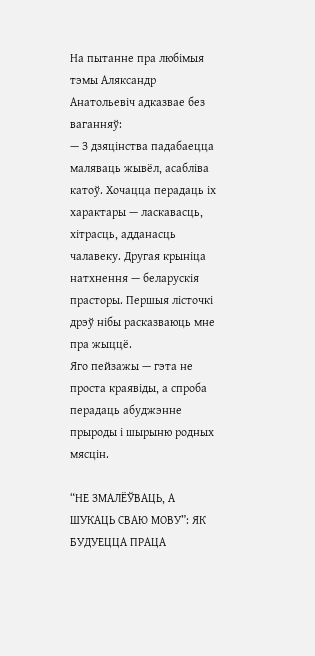На пытанне пра любімыя тэмы Аляксандр Анатольевіч адказвае без ваганняў:
— З дзяцінства падабаецца маляваць жывёл, асабліва катоў. Хочацца перадаць іх характары — ласкавасць, хітрасць, адданасць чалавеку. Другая крыніца натхнення — беларускія прасторы. Першыя лісточкі дрэў нібы расказваюць мне пра жыццё.
Яго пейзажы — гэта не проста краявіды, а спроба перадаць абуджэнне прыроды і шырыню родных мясцін.

“НЕ ЗМАЛЁЎВАЦЬ, А ШУКАЦЬ СВАЮ МОВУ”: ЯК БУДУЕЦЦА ПРАЦА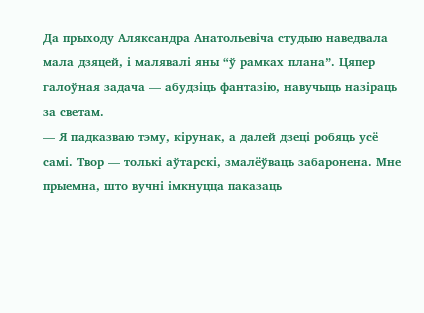Да прыходу Аляксандра Анатольевіча студыю наведвала мала дзяцей, і малявалі яны “ў рамках плана”. Цяпер галоўная задача — абудзіць фантазію, навучыць назіраць за светам.
— Я падказваю тэму, кірунак, а далей дзеці робяць усё самі. Твор — толькі аўтарскі, змалёўваць забаронена. Мне прыемна, што вучні імкнуцца паказаць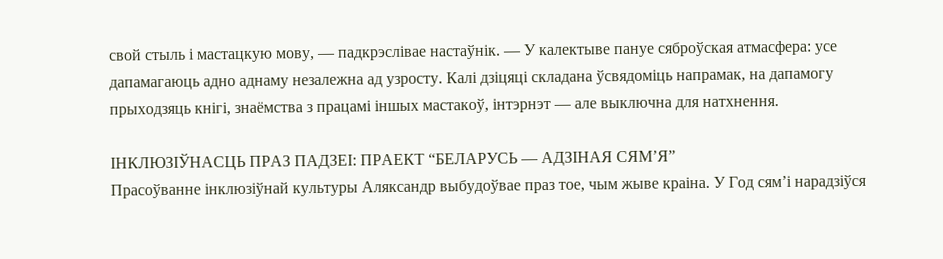свой стыль і мастацкую мову, — падкрэслівае настаўнік. — У калектыве пануе сяброўская атмасфера: усе дапамагаюць адно аднаму незалежна ад узросту. Калі дзіцяці складана ўсвядоміць напрамак, на дапамогу прыходзяць кнігі, знаёмства з працамі іншых мастакоў, інтэрнэт — але выключна для натхнення.

ІНКЛЮЗІЎНАСЦЬ ПРАЗ ПАДЗЕІ: ПРАЕКТ “БЕЛАРУСЬ — АДЗІНАЯ СЯМ’Я”
Прасоўванне інклюзіўнай культуры Аляксандр выбудоўвае праз тое, чым жыве краіна. У Год сям’і нарадзіўся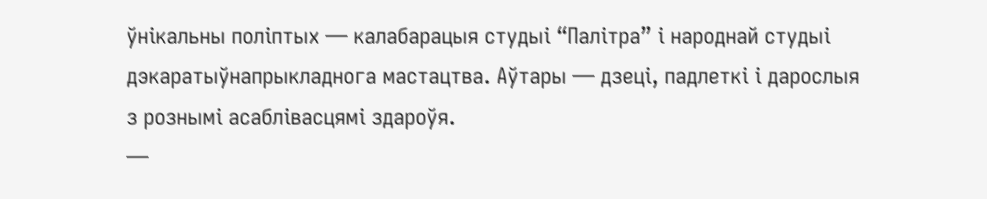ўнікальны поліптых — калабарацыя студыі “Палітра” і народнай студыі дэкаратыўнапрыкладнога мастацтва. Аўтары — дзеці, падлеткі і дарослыя з рознымі асаблівасцямі здароўя.
—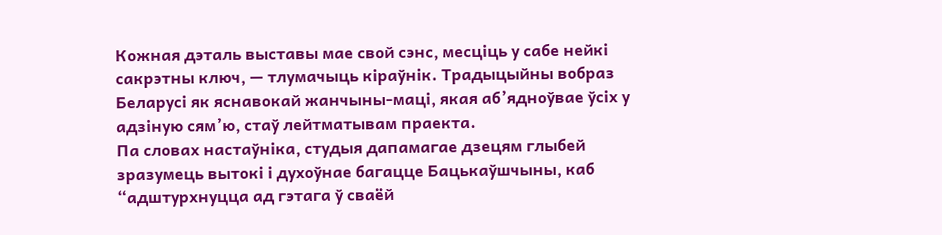Кожная дэталь выставы мае свой сэнс, месціць у сабе нейкі сакрэтны ключ, — тлумачыць кіраўнік. Традыцыйны вобраз Беларусі як яснавокай жанчыны-маці, якая аб’ядноўвае ўсіх у адзіную сям’ю, стаў лейтматывам праекта.
Па словах настаўніка, студыя дапамагае дзецям глыбей зразумець вытокі і духоўнае багацце Бацькаўшчыны, каб “адштурхнуцца ад гэтага ў сваёй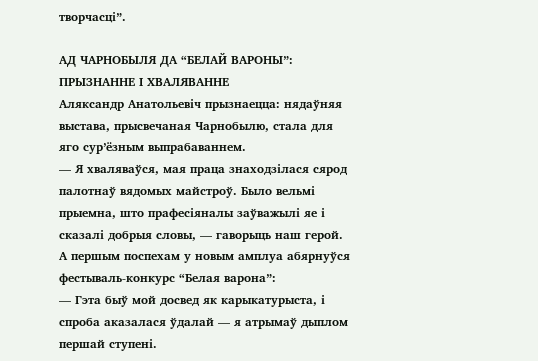творчасці”.

АД ЧАРНОБЫЛЯ ДА “БЕЛАЙ ВАРОНЫ”: ПРЫЗНАННЕ І ХВАЛЯВАННЕ
Аляксандр Анатольевіч прызнаецца: нядаўняя выстава, прысвечаная Чарнобылю, стала для яго сур’ёзным выпрабаваннем.
— Я хваляваўся, мая праца знаходзілася сярод палотнаў вядомых майстроў. Было вельмі прыемна, што прафесіяналы заўважылі яе і сказалі добрыя словы, — гаворыць наш герой.
А першым поспехам у новым амплуа абярнуўся фестываль-конкурс “Белая варона”:
— Гэта быў мой досвед як карыкатурыста, і спроба аказалася ўдалай — я атрымаў дыплом першай ступені.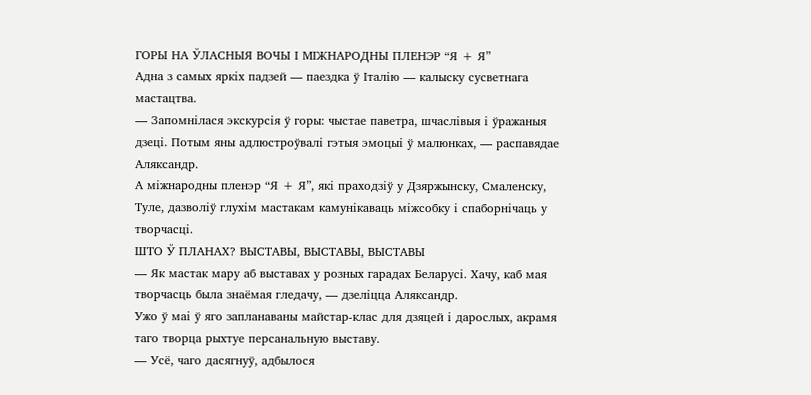ГОРЫ НА ЎЛАСНЫЯ ВОЧЫ І МІЖНАРОДНЫ ПЛЕНЭР “Я + Я”
Адна з самых яркіх падзей — паездка ў Італію — калыску сусветнага мастацтва.
— Запомнілася экскурсія ў горы: чыстае паветра, шчаслівыя і ўражаныя дзеці. Потым яны адлюстроўвалі гэтыя эмоцыі ў малюнках, — распавядае Аляксандр.
А міжнародны пленэр “Я + Я”, які праходзіў у Дзяржынску, Смаленску, Туле, дазволіў глухім мастакам камунікаваць міжсобку і спаборнічаць у творчасці.
ШТО Ў ПЛАНАХ? ВЫСТАВЫ, ВЫСТАВЫ, ВЫСТАВЫ
— Як мастак мару аб выставах у розных гарадах Беларусі. Хачу, каб мая творчасць была знаёмая гледачу, — дзеліцца Аляксандр.
Ужо ў маі ў яго запланаваны майстар-клас для дзяцей і дарослых, акрамя таго творца рыхтуе персанальную выставу.
— Усё, чаго дасягнуў, адбылося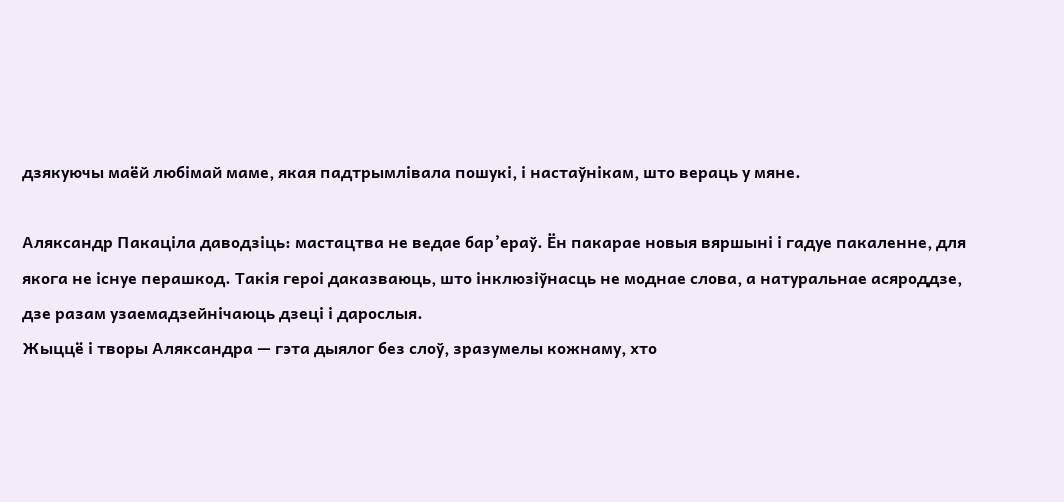дзякуючы маёй любімай маме, якая падтрымлівала пошукі, і настаўнікам, што вераць у мяне.

Аляксандр Пакаціла даводзіць: мастацтва не ведае бар’ераў. Ён пакарае новыя вяршыні і гадуе пакаленне, для якога не існуе перашкод. Такія героі даказваюць, што інклюзіўнасць не моднае слова, а натуральнае асяроддзе, дзе разам узаемадзейнічаюць дзеці і дарослыя.
Жыццё і творы Аляксандра — гэта дыялог без слоў, зразумелы кожнаму, хто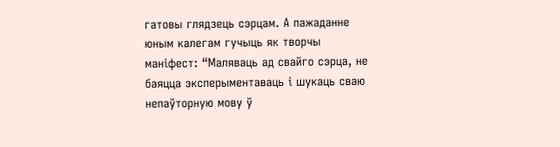гатовы глядзець сэрцам. А пажаданне юным калегам гучыць як творчы маніфест: “Маляваць ад свайго сэрца, не баяцца эксперыментаваць і шукаць сваю непаўторную мову ў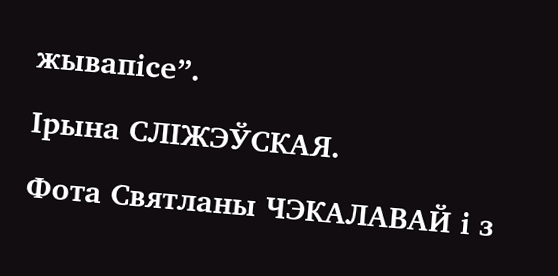жывапісе”.
Ірына СЛІЖЭЎСКАЯ.
Фота Святланы ЧЭКАЛАВАЙ і з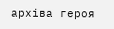архіва героя